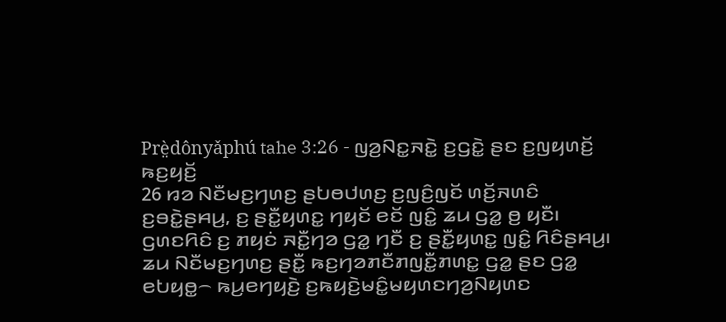Prè̤dônyǎphú tahe 3:26 - ꤜꤤ꤬ꤡꤢ꤭ꤏꤢꤧ꤭ ꤢ꤬ꤞꤢꤧ꤭ ꤔꤢ ꤢ꤬ꤜꤟꤛꤢꤩ꤬ ꤒꤢ꤬ꤟꤢꤩ꤬
26 ꤙꤤ ꤡꤢꤪꤗꤢ꤬ꤚꤛꤢ꤬ ꤔꤝꤥꤓꤛꤢ꤬ ꤢ꤬ꤜꤢꤨ꤬ꤜꤢꤩ ꤛꤢꤩ꤬ꤏꤛꤢꤨ ꤢ꤬ꤋꤢꤧ꤭ꤔꤌꤣ꤬, ꤢ꤬ ꤔꤢꤪ꤭ꤟꤛꤢ꤭ ꤚꤟꤢꤩ ꤕꤢꤩ ꤜꤢꤨ꤭ ꤘꤣ ꤞꤤ꤭ ꤥ꤬ ꤟꤢꤪ꤯ ꤞꤛꤢꤖꤢꤨ ꤢ꤬ ꤊꤟꤢꤦ ꤏꤢꤪ꤭ꤚꤤ ꤞꤤ꤭ ꤚꤢꤪ ꤢ꤬ ꤔꤢꤪ꤭ꤟꤛꤢ꤭ ꤜꤢꤨ꤭ ꤖꤢꤨꤔꤌꤣ꤬꤯ ꤘꤣ ꤡꤢꤪꤗꤢ꤬ꤚꤛꤢ꤬ ꤔꤢꤪ꤭ ꤒꤢ꤬ꤚꤤꤊꤢꤪꤊꤜꤢꤪ꤭ꤊꤛꤢ꤭ ꤞꤤ꤭ ꤔꤢ ꤞꤤ꤭ ꤕꤝꤟꤥ꤭꤮ ꤒꤣ꤬ꤕꤚꤟꤢꤧ꤬ ꤢ꤬ꤒꤟꤢꤧ꤬ꤗꤢꤨ꤭ꤗꤟꤛꤢꤚꤤ꤬ꤡꤟꤛꤢ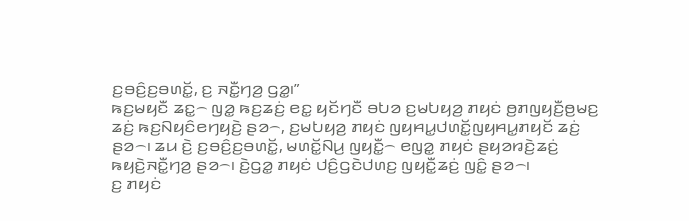ꤢ꤬ꤋꤢꤨ꤬ꤢ꤬ꤋꤛꤢꤩ꤭, ꤢ꤬ ꤏꤢꤪ꤭ꤚꤤ꤬ ꤞꤤ꤭꤯”
ꤒꤢ꤬ꤗꤟꤢꤪ ꤘꤢ꤭꤮ ꤜꤤ꤭ ꤒꤢ꤬ꤘꤢꤦ꤬ ꤕꤢ꤭ ꤟꤢꤩꤚꤢꤪ ꤋꤝꤤ ꤢ꤬ꤗꤝꤟꤤ꤬ ꤊꤟꤢꤦ ꤥ꤬ꤊꤜꤟꤢꤪ꤬ꤥ꤬ꤗꤢ꤬ ꤘꤢꤦ꤬ ꤒꤢ꤬ꤡꤟꤢꤨꤕꤚꤟꤢꤧ꤬ ꤔꤤ꤮, ꤢ꤬ꤗꤝꤟꤤ꤬ ꤊꤟꤢꤦ ꤜꤟꤌꤣ꤭ꤓꤛꤢꤩ꤭ꤜꤟꤌꤣ꤭ꤊꤟꤢꤩ ꤘꤢꤦ꤬ ꤔꤤ꤮꤯ ꤘꤣ ꤢꤧ꤬ ꤢ꤬ꤋꤢꤨ꤬ꤢ꤬ꤋꤛꤢꤩ꤭, ꤗꤛꤢꤩ꤭ꤡꤣ꤬ ꤜꤟꤢꤪ꤭꤮ ꤕꤜꤤ꤭ ꤊꤟꤢꤦ ꤔꤟꤤꤙꤢꤧ꤬ꤘꤢꤦ꤬ ꤒꤟꤢꤧ꤬ꤏꤢꤪ꤭ꤚꤤ꤬ ꤔꤤ꤮꤯ ꤢꤧ꤬ꤞꤤ꤭ ꤊꤟꤢꤦ ꤓꤢꤨ꤬ꤞꤢꤧꤓꤛꤢ꤬ ꤜꤟꤢꤪ꤭ꤘꤢꤦ꤬ ꤜꤢꤨ꤭ ꤔꤤ꤮꤯
ꤢ꤬ ꤊꤟꤢꤦ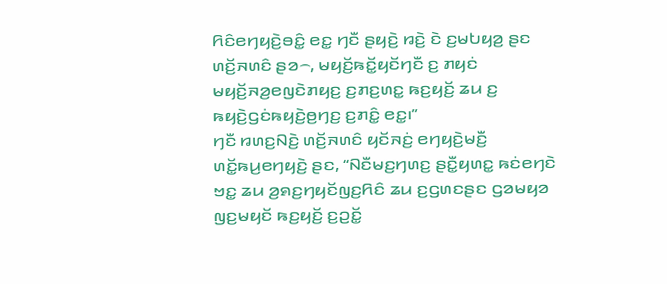ꤖꤢꤨꤕꤚꤟꤢꤧ꤬ꤋꤢꤨ꤭ ꤕꤢ꤭ ꤚꤢꤪ ꤔꤟꤢꤧ꤬ ꤙꤢꤧ꤬ ꤢꤧ ꤢ꤬ꤗꤝꤟꤤ꤬ ꤔꤢ ꤛꤢꤩ꤬ꤏꤛꤢꤨ ꤔꤤ꤮, ꤗꤟꤢꤩ꤬ꤒꤢꤩ꤭ꤟꤢꤩꤚꤢꤪ ꤢ꤬ ꤊꤟꤢꤦ ꤗꤟꤢꤩ꤬ꤏꤤ꤬ꤕꤜꤢꤧꤊꤟꤢ꤬ ꤢ꤬ꤊꤢ꤬ꤛꤢ꤭ ꤒꤢ꤬ꤟꤢꤩ꤬ ꤘꤣ ꤢ꤬ ꤒꤟꤢꤧ꤬ꤞꤢꤦꤒꤟꤢꤧ꤬ꤥ꤬ꤚꤢ꤬ ꤢ꤬ꤊꤢꤨ꤭ ꤕꤢ꤭꤯”
ꤚꤢꤪ ꤙꤛꤢ꤬ꤡꤢꤧ꤬ ꤛꤢꤩ꤬ꤏꤛꤢꤨ ꤟꤢꤩꤏꤢꤦ꤬ ꤕꤚꤟꤢꤧ꤬ꤗꤢꤪ꤬ ꤛꤢꤩ꤭ꤒꤣ꤬ꤕꤚꤟꤢꤧ꤬ ꤔꤢ, “ꤡꤢꤪꤗꤢ꤬ꤚꤛꤢ꤬ ꤔꤢꤪ꤭ꤟꤛꤢ꤭ ꤒꤢꤦꤕꤚꤢꤧ ꤠꤢ꤭ ꤘꤣ ꤤ꤬ꤎꤢ꤬ꤚꤟꤢꤩꤜꤢ꤬ꤖꤢꤨ ꤘꤣ ꤢ꤬ꤞꤛꤢꤔꤢ ꤞꤤꤗꤟꤤ ꤜꤢ꤬ꤗꤟꤢꤩ ꤒꤢ꤬ꤟꤢꤩ꤬ ꤢ꤬ꤑꤢꤩ꤭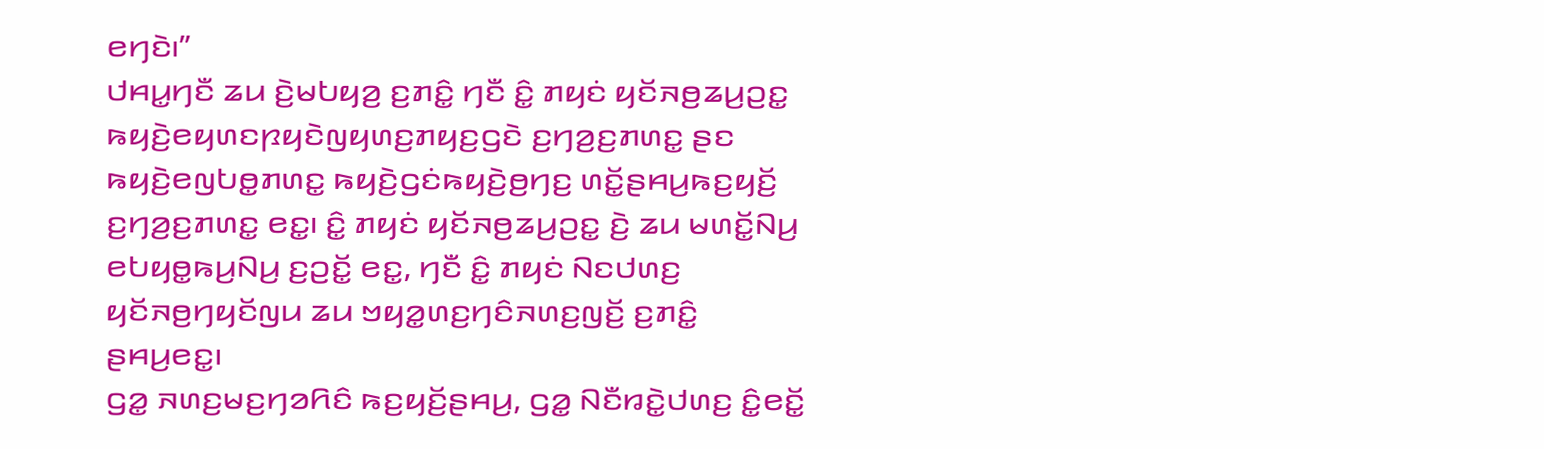ꤕꤚꤢꤧ꤯”
ꤓꤌꤣ꤭ꤚꤢꤪ ꤘꤣ ꤢꤧ꤬ꤗꤝꤟꤤ꤬ ꤢ꤬ꤊꤢꤨ꤭ ꤚꤢꤪ ꤢꤨ꤭ ꤊꤟꤢꤦ ꤟꤢꤩꤏꤥ꤬ꤘꤣ꤬ꤑꤢ꤭ ꤒꤟꤢꤧ꤬ꤕꤟꤛꤢꤐꤟꤢꤧꤜꤟꤛꤢ꤬ꤊꤟꤢ꤬ꤞꤢꤧ ꤢ꤬ꤚꤤ꤬ꤢ꤬ꤊꤛꤢ꤭ ꤔꤢ ꤒꤟꤢꤧ꤬ꤕꤜꤝꤥ꤭ꤊꤛꤢ꤭ ꤒꤟꤢꤧ꤬ꤞꤢꤦꤒꤟꤢꤧ꤬ꤥ꤬ꤚꤢ꤬ ꤛꤢꤩ꤭ꤔꤌꤣ꤬ꤒꤢ꤬ꤟꤢꤩ꤬ ꤢ꤬ꤚꤤ꤬ꤢ꤬ꤊꤛꤢ꤭ ꤕꤢ꤭꤯ ꤢꤨ꤭ ꤊꤟꤢꤦ ꤟꤢꤩꤏꤥ꤬ꤘꤣ꤬ꤑꤢ꤭ ꤢꤧ꤬ ꤘꤣ ꤗꤛꤢꤩ꤭ꤡꤣ꤬ ꤕꤝꤟꤥ꤭ꤒꤣ꤬ꤡꤣ꤬ ꤢ꤬ꤑꤢꤩ꤭ ꤕꤢ꤭, ꤚꤢꤪ ꤢꤨ꤭ ꤊꤟꤢꤦ ꤡꤢꤓꤛꤢ꤬ ꤟꤢꤩꤏꤥ꤬ꤚꤟꤢꤩꤜꤣ ꤘꤣ ꤠꤟꤤ꤭ꤛꤢ꤬ꤚꤢꤨꤏꤛꤢ꤬ꤜꤢꤩ꤬ ꤢ꤬ꤊꤢꤨ꤭ ꤔꤌꤣ꤬ꤕꤢ꤭꤯
ꤞꤤ꤭ ꤏꤛꤢ꤬ꤗꤢ꤬ꤚꤤꤖꤢꤨ ꤒꤢ꤬ꤟꤢꤩ꤬ꤔꤌꤣ꤬, ꤞꤤ꤭ ꤡꤢꤪꤙꤢꤧ꤭ꤓꤛꤢ꤬ ꤢꤨ꤭ꤕꤢꤩ꤭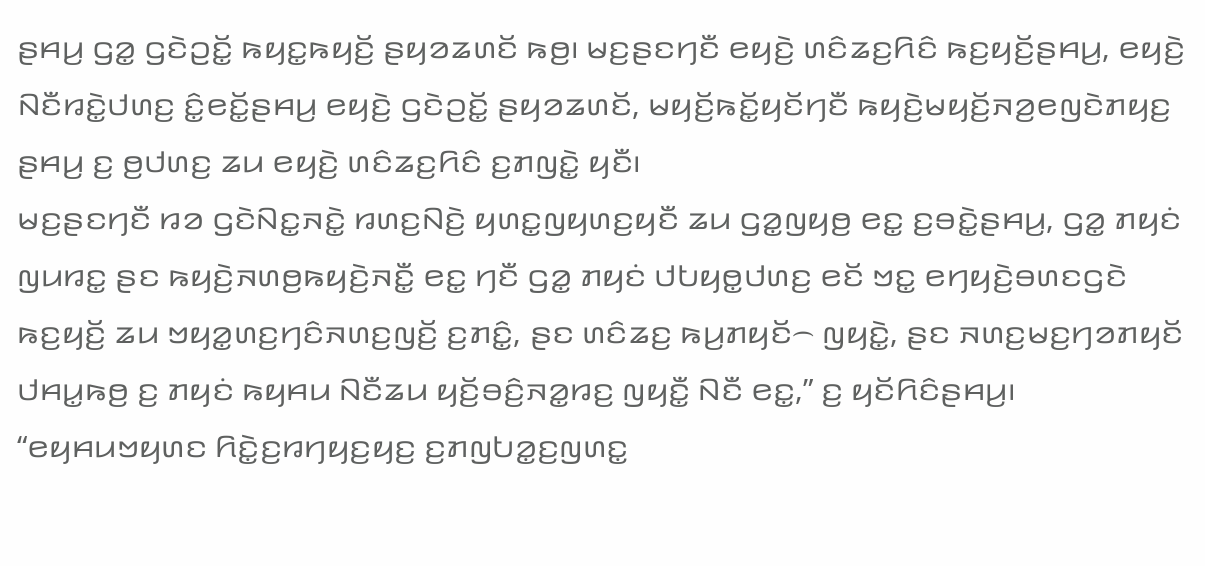ꤔꤌꤣ꤬ ꤞꤤ꤭ ꤞꤢꤧꤑꤢꤩ꤭ ꤒꤟꤢ꤭ꤒꤟꤢꤩ꤬ ꤔꤟꤤꤘꤛꤢꤩ ꤒꤥ꤬꤯ ꤗꤢ꤬ꤔꤢꤚꤢꤪ ꤕꤟꤢꤧ꤬ ꤛꤢꤨꤘꤢ꤬ꤖꤢꤨ ꤒꤢ꤬ꤟꤢꤩ꤬ꤔꤌꤣ꤬, ꤕꤟꤢꤧ꤬ ꤡꤢꤪꤙꤢꤧ꤭ꤓꤛꤢ꤬ ꤢꤨ꤭ꤕꤢꤩ꤭ꤔꤌꤣ꤬ ꤕꤟꤢꤧ꤬ ꤞꤢꤧꤑꤢꤩ꤭ ꤔꤟꤤꤘꤛꤢꤩ, ꤗꤟꤢꤩ꤬ꤒꤢꤩ꤭ꤟꤢꤩꤚꤢꤪ ꤒꤟꤢꤧ꤬ꤗꤟꤢꤩ꤬ꤏꤤ꤬ꤕꤜꤢꤧꤊꤟꤢ꤬ ꤔꤌꤣ꤬ ꤢ꤬ ꤥ꤬ꤓꤛꤢ꤬ ꤘꤣ ꤕꤟꤢꤧ꤬ ꤛꤢꤨꤘꤢ꤬ꤖꤢꤨ ꤢ꤬ꤊꤜꤢꤧ꤭ ꤟꤢꤪ꤯
ꤗꤢ꤬ꤔꤢꤚꤢꤪ ꤙꤤ ꤞꤢꤧꤡꤢ꤭ꤏꤢꤧ꤭ ꤙꤛꤢ꤬ꤡꤢꤧ꤬ ꤟꤛꤢ꤭ꤜꤟꤛꤢ꤬ꤟꤢꤪ ꤘꤣ ꤞꤤ꤭ꤜꤟꤥ꤬ ꤕꤢ꤭ ꤢ꤬ꤋꤢꤧ꤭ꤔꤌꤣ꤬, ꤞꤤ꤭ ꤊꤟꤢꤦ ꤜꤣꤙꤢ꤭ ꤔꤢ ꤒꤟꤢꤧ꤬ꤏꤛꤥ꤬ꤒꤟꤢꤧ꤬ꤏꤢꤪ꤭ ꤕꤢ꤭ ꤚꤢꤪ ꤞꤤ꤭ ꤊꤟꤢꤦ ꤓꤝꤟꤥ꤭ꤓꤛꤢ꤬ ꤕꤢꤩ ꤠꤢ꤭ ꤕꤚꤟꤢꤧ꤬ꤋꤛꤢꤞꤢꤧ ꤒꤢ꤬ꤟꤢꤩ꤬ ꤘꤣ ꤠꤟꤤ꤭ꤛꤢ꤬ꤚꤢꤨꤏꤛꤢ꤬ꤜꤢꤩ꤬ ꤢ꤬ꤊꤢꤨ꤭, ꤔꤢ ꤛꤢꤨꤘꤢ꤬ ꤒꤣ꤬ꤊꤟꤢꤩ꤮ ꤜꤟꤢꤧ꤭, ꤔꤢ ꤏꤛꤢ꤬ꤗꤢ꤬ꤚꤤꤊꤟꤢꤩ ꤓꤌꤣ꤭ꤒꤥ꤬ ꤢ꤬ ꤊꤟꤢꤦ ꤒꤟꤌꤣ ꤡꤢꤪꤘꤣ ꤟꤢꤩ꤬ꤋꤢꤨ꤬ꤏꤤ꤭ꤙꤢ꤬ ꤜꤟꤢꤪ꤭ ꤡꤢꤪ ꤕꤢ꤭,” ꤢ꤬ ꤟꤢꤩꤖꤢꤨꤔꤌꤣ꤬꤯
“ꤕꤟꤌꤣꤠꤟꤛꤢ ꤖꤢꤧ꤭ꤢ꤬ꤙꤚꤟꤢ꤬ꤟꤢ꤬ ꤢ꤬ꤊꤜꤝꤤ꤭ꤢ꤬ꤜꤛꤢ꤭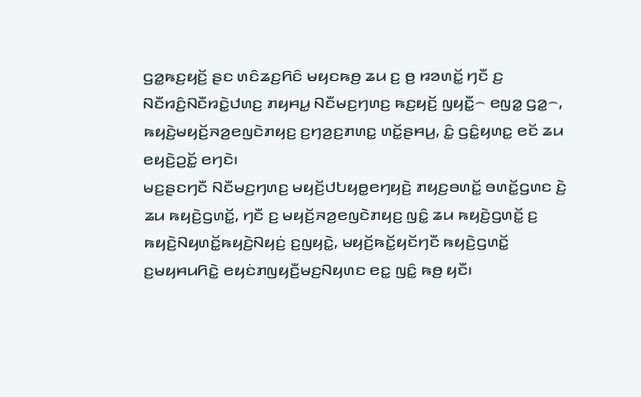ꤞꤤ꤭ꤒꤢ꤬ꤟꤢꤩ꤬ ꤔꤢ ꤛꤢꤨꤘꤢ꤬ꤖꤢꤨ ꤗꤟꤢꤒꤥ꤬ ꤘꤣ ꤢ꤬ ꤥ꤬ ꤙꤤꤛꤢꤩ꤭ ꤚꤢꤪ ꤢ꤬ ꤡꤢꤪꤙꤢꤨ꤬ꤡꤢꤪꤙꤢꤧ꤭ꤓꤛꤢ꤬ ꤊꤟꤌꤣ꤭ ꤡꤢꤪꤗꤢ꤬ꤚꤛꤢ꤬ ꤒꤢ꤬ꤟꤢꤩ꤬ ꤜꤟꤢꤪ꤭꤮ ꤕꤜꤤ꤭ ꤞꤤ꤭꤮, ꤒꤟꤢꤧ꤬ꤗꤟꤢꤩ꤬ꤏꤤ꤬ꤕꤜꤢꤧꤊꤟꤢ꤬ ꤢ꤬ꤚꤤ꤬ꤢ꤬ꤊꤛꤢ꤭ ꤛꤢꤩ꤭ꤔꤌꤣ꤬, ꤢꤨ꤭ ꤞꤢꤨ꤭ꤟꤛꤢ꤭ ꤕꤢꤩ ꤘꤣ ꤕꤟꤢꤧ꤬ꤑꤢꤩ꤭ ꤕꤚꤢꤧ꤯
ꤗꤢ꤬ꤔꤢꤚꤢꤪ ꤡꤢꤪꤗꤢ꤬ꤚꤛꤢ꤬ ꤗꤟꤢꤩ꤬ꤓꤝꤟꤥ꤭ꤕꤚꤟꤢꤧ꤬ ꤊꤟꤢ꤬ꤋꤛꤢꤩ꤭ ꤋꤛꤢꤩ꤭ꤞꤛꤢ ꤢꤧ꤬ ꤘꤣ ꤒꤟꤢꤧ꤬ꤞꤛꤢꤩ꤭, ꤚꤢꤪ ꤢ꤬ ꤗꤟꤢꤩ꤬ꤏꤤ꤬ꤕꤜꤢꤧꤊꤟꤢ꤬ ꤜꤢꤨ꤭ ꤘꤣ ꤒꤟꤢꤧ꤬ꤞꤛꤢꤩ꤭ ꤢ꤬ ꤒꤟꤢꤧ꤬ꤡꤟꤛꤢꤩ꤭ꤒꤟꤢꤧ꤬ꤡꤟꤢꤦ꤬ ꤢ꤬ꤜꤟꤢꤧ꤭, ꤗꤟꤢꤩ꤬ꤒꤢꤩ꤭ꤟꤢꤩꤚꤢꤪ ꤒꤟꤢꤧ꤬ꤞꤛꤢꤩ꤭ ꤢ꤬ꤗꤟꤌꤣꤖꤢꤧ꤭ ꤕꤟꤢꤦꤊꤜꤟꤢꤪ꤬ꤗꤢ꤬ꤡꤟꤛꤢ ꤕꤢ꤭ ꤜꤢꤨ꤭ ꤒꤥ꤬ ꤟꤢꤪ꤯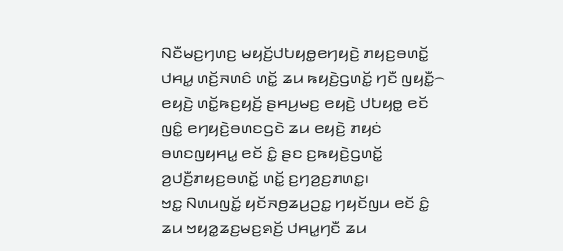ꤡꤢꤪꤗꤢ꤬ꤚꤛꤢ꤬ ꤗꤟꤢꤩ꤬ꤓꤝꤟꤥ꤭ꤕꤚꤟꤢꤧ꤬ ꤊꤟꤢ꤬ꤋꤛꤢꤩ꤭ ꤓꤌꤣ꤭ ꤛꤢꤩ꤬ꤏꤛꤢꤨ ꤛꤢꤩ꤭ ꤘꤣ ꤒꤟꤢꤧ꤬ꤞꤛꤢꤩ꤭ ꤚꤢꤪ ꤜꤟꤢꤪ꤭꤮ ꤕꤟꤢꤧ꤬ ꤛꤢꤩ꤭ꤒꤢ꤬ꤟꤢꤩ꤬ ꤔꤌꤣ꤬ꤗꤢ꤬ ꤕꤟꤢꤧ꤬ ꤓꤝꤟꤥ꤭ ꤕꤢꤩ ꤜꤢꤨ꤭ ꤕꤚꤟꤢꤧ꤬ꤋꤛꤢꤞꤢꤧ ꤘꤣ ꤕꤟꤢꤧ꤬ ꤊꤟꤢꤦ ꤋꤛꤢꤜꤟꤌꤣ꤭ ꤕꤢꤩ ꤢꤨ꤭ ꤔꤢ ꤢ꤬ꤒꤟꤢꤧ꤬ꤞꤛꤢꤩ꤭ ꤤ꤬ꤓꤢꤪ꤬ꤊꤟꤢ꤬ꤋꤛꤢꤩ꤭ ꤛꤢꤩ꤭ ꤢ꤬ꤚꤤ꤬ꤢ꤬ꤊꤛꤢ꤭꤯
ꤠꤢ꤭ ꤡꤛꤣꤜꤢꤩ꤭ ꤟꤢꤩꤏꤥ꤬ꤘꤣ꤬ꤑꤢ꤭ ꤚꤟꤢꤩꤜꤣ ꤕꤢꤩ ꤢꤨ꤭ ꤘꤣ ꤠꤟꤤ꤭ꤘꤢ꤬ꤗꤢ꤬ꤎꤢꤩ꤬ ꤓꤌꤣ꤭ꤚꤢꤪ ꤘꤣ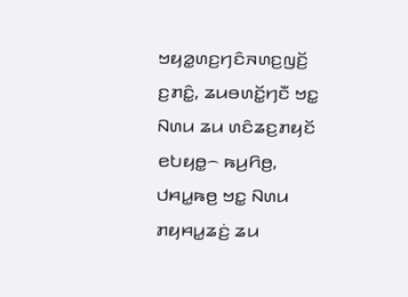ꤠꤟꤤ꤭ꤛꤢ꤬ꤚꤢꤨꤏꤛꤢ꤬ꤜꤢꤩ꤬ ꤢ꤬ꤊꤢꤨ꤭, ꤘꤣꤋꤛꤢꤩ꤭ꤚꤢꤪ ꤠꤢ꤭ ꤡꤛꤣ ꤘꤣ ꤛꤢꤨꤘꤢ꤬ꤊꤟꤢꤩ ꤕꤝꤟꤥ꤭꤮ ꤒꤣ꤬ꤖꤥ꤬, ꤓꤌꤣ꤭ꤒꤥ꤬ ꤠꤢ꤭ ꤡꤛꤣ ꤊꤟꤌꤣ꤭ꤘꤢꤦ꤬ ꤘꤣ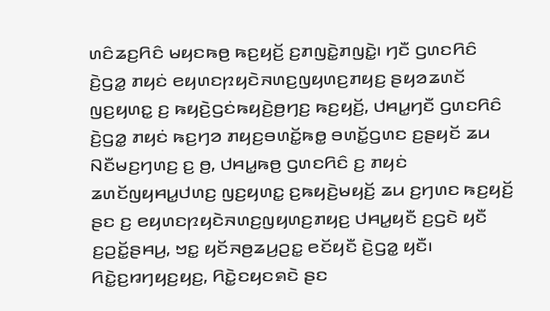ꤛꤢꤨꤘꤢ꤬ꤖꤢꤨ ꤗꤟꤢꤒꤥ꤬ ꤒꤢ꤬ꤟꤢꤩ꤬ ꤢ꤬ꤊꤜꤢꤧ꤭ꤊꤜꤢꤧ꤭꤯ ꤚꤢꤪ ꤞꤛꤢꤖꤢꤨ ꤢꤧ꤬ꤞꤤ꤭ ꤊꤟꤢꤦ ꤕꤟꤛꤢꤐꤟꤢꤧꤏꤛꤢ꤬ꤜꤟꤛꤢ꤬ꤊꤟꤢ꤬ ꤔꤟꤤꤘꤛꤢꤩ ꤜꤢ꤬ꤟꤛꤢ꤭ ꤢ꤬ ꤒꤟꤢꤧ꤬ꤞꤢꤦꤒꤟꤢꤧ꤬ꤥ꤬ꤚꤢ꤬ ꤒꤢ꤬ꤟꤢꤩ꤬, ꤓꤌꤣ꤭ꤚꤢꤪ ꤞꤛꤢꤖꤢꤨ ꤢꤧ꤬ꤞꤤ꤭ ꤊꤟꤢꤦ ꤒꤢ꤬ꤚꤤ ꤊꤟꤢ꤬ꤋꤛꤢꤩ꤭ꤒꤥ꤭ ꤋꤛꤢꤩ꤭ꤞꤛꤢ ꤢ꤬ꤔꤟꤢꤩ ꤘꤣ ꤡꤢꤪꤗꤢ꤬ꤚꤛꤢ꤬ ꤢ꤬ ꤥ꤬, ꤓꤌꤣ꤭ꤒꤥ꤬ ꤞꤛꤢꤖꤢꤨ ꤢ꤬ ꤊꤟꤢꤦ ꤘꤛꤢꤩꤜꤟꤌꤣ꤭ꤓꤛꤢ꤬ ꤜꤢ꤬ꤟꤛꤢ꤭ ꤢ꤬ꤒꤟꤢꤧ꤬ꤗꤟꤢꤩ꤬ ꤘꤣ ꤢ꤬ꤚꤛꤢ ꤒꤢ꤬ꤟꤢꤩ꤬ ꤔꤢ ꤢ꤬ ꤕꤟꤛꤢꤐꤟꤢꤧꤏꤛꤢ꤬ꤜꤟꤛꤢ꤬ꤊꤟꤢ꤬ ꤓꤌꤣ꤭ꤟꤢꤪ ꤢ꤬ꤞꤢꤧ ꤟꤢꤪ ꤢ꤬ꤑꤢꤩ꤭ꤔꤌꤣ꤬, ꤠꤢ꤭ ꤟꤢꤩꤏꤥ꤬ꤘꤣ꤬ꤑꤢ꤭ ꤕꤢꤩꤟꤢꤪ ꤢꤧ꤬ꤞꤤ꤭ ꤟꤢꤪ꤯
ꤖꤢꤧ꤭ꤢ꤬ꤙꤚꤟꤢ꤬ꤟꤢ꤬, ꤖꤢꤧ꤭ꤢꤟꤢꤎꤢꤧ ꤔꤢ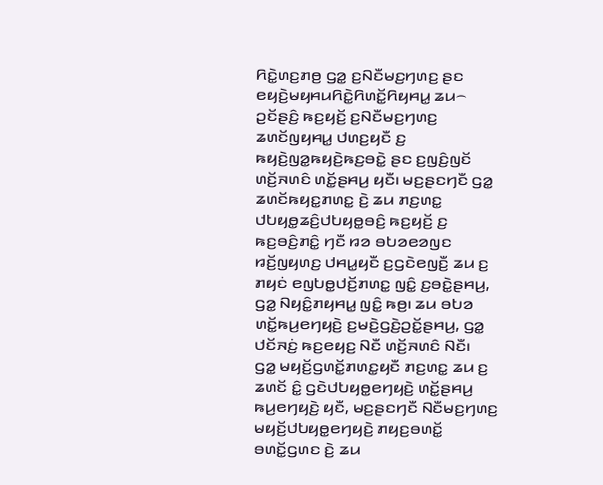ꤖꤢꤧ꤭ꤛꤢ꤬ꤊꤥ꤬ ꤞꤤ꤭ ꤢ꤬ꤡꤢꤪꤗꤢ꤬ꤚꤛꤢ꤬ ꤔꤢ ꤕꤟꤢꤧ꤬ꤗꤟꤌꤣꤖꤢꤧ꤭ꤖꤛꤢꤩ꤭ꤖꤟꤌꤣ꤭ ꤘꤣ꤮ ꤑꤢꤩꤔꤢꤨ꤬ ꤒꤢ꤬ꤟꤢꤩ꤬ ꤢ꤬ꤡꤢꤪꤗꤢ꤬ꤚꤛꤢ꤬ ꤘꤛꤢꤩꤜꤟꤌꤣ꤭ ꤓꤛꤢ꤬ꤟꤢꤪ ꤢ꤬ ꤒꤟꤢꤧ꤬ꤜꤤ꤭ꤒꤟꤢꤧ꤬ꤒꤢ꤬ꤋꤢꤧ꤭ ꤔꤢ ꤢ꤬ꤜꤢꤨ꤬ꤜꤢꤩ ꤛꤢꤩ꤬ꤏꤛꤢꤨ ꤛꤢꤩ꤭ꤔꤌꤣ꤬ ꤟꤢꤪ꤯ ꤗꤢ꤬ꤔꤢꤚꤢꤪ ꤞꤤ꤭ ꤘꤛꤢꤩꤒꤟꤢ꤭ꤊꤛꤢ꤭ ꤢꤧ꤬ ꤘꤣ ꤊꤢ꤬ꤛꤢ꤭ ꤓꤝꤟꤥ꤭ꤘꤢꤨ꤬ꤓꤝꤟꤥ꤭ꤋꤢꤨ꤬ ꤒꤢ꤬ꤟꤢꤩ꤬ ꤢ꤬ ꤒꤢ꤬ꤋꤢꤨ꤬ꤊꤢꤨ꤭ ꤚꤢꤪ ꤙꤤ ꤋꤝꤤꤕꤤꤜꤢ ꤙꤢꤩ꤬ꤜꤟꤛꤢ꤬ ꤓꤌꤣ꤭ꤟꤢꤪ ꤢ꤬ꤞꤢꤧꤕꤜꤢꤪ꤬ ꤘꤣ ꤢ꤬ ꤊꤟꤢꤦ ꤕꤜꤝꤥ꤭ꤓꤢꤩ꤬ꤊꤛꤢ꤭ ꤜꤢꤨ꤭ ꤢ꤬ꤋꤢꤧ꤭ꤔꤌꤣ꤬, ꤞꤤ꤭ ꤡꤟꤢꤨ꤭ꤊꤟꤌꤣ꤭ ꤜꤢꤨ꤭ ꤒꤥ꤬꤯ ꤘꤣ ꤋꤝꤤ ꤛꤢꤩ꤭ꤒꤣ꤬ꤕꤚꤟꤢꤧ꤬ ꤢ꤬ꤗꤢꤧ꤬ꤞꤢꤧ꤬ꤑꤢꤩ꤭ꤔꤌꤣ꤬, ꤞꤤ꤭ ꤓꤢꤩꤏꤢꤦ꤬ ꤒꤢ꤬ꤕꤟꤢ꤬ ꤡꤢꤪ ꤛꤢꤩ꤬ꤏꤛꤢꤨ ꤡꤢꤪ꤯
ꤞꤤ꤭ ꤗꤟꤢꤩ꤬ꤞꤛꤢꤩ꤭ꤊꤛꤢ꤭ꤟꤢꤪ ꤊꤢ꤬ꤛꤢ꤭ ꤘꤣ ꤢ꤬ ꤘꤛꤢꤩ ꤢꤨ꤭ ꤞꤢꤧꤓꤝꤟꤥ꤭ꤕꤚꤟꤢꤧ꤬ ꤛꤢꤩ꤭ꤔꤌꤣ꤬ ꤒꤣ꤬ꤕꤚꤟꤢꤧ꤬ ꤟꤢꤪ, ꤗꤢ꤬ꤔꤢꤚꤢꤪ ꤡꤢꤪꤗꤢ꤬ꤚꤛꤢ꤬ ꤗꤟꤢꤩ꤬ꤓꤝꤟꤥ꤭ꤕꤚꤟꤢꤧ꤬ ꤊꤟꤢ꤬ꤋꤛꤢꤩ꤭ ꤋꤛꤢꤩ꤭ꤞꤛꤢ ꤢꤧ꤬ ꤘꤣ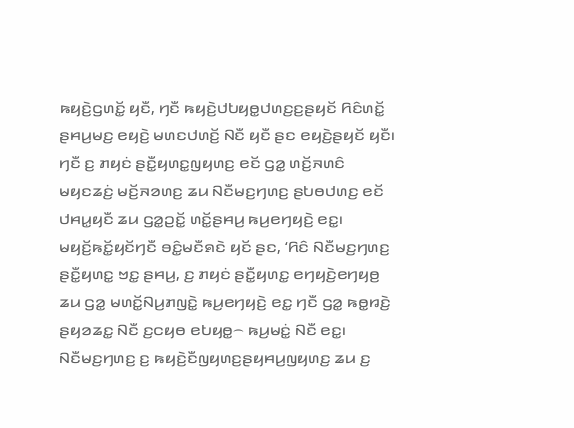ꤒꤟꤢꤧ꤬ꤞꤛꤢꤩ꤭ ꤟꤢꤪ, ꤚꤢꤪ ꤒꤟꤢꤧ꤬ꤓꤝꤟꤥ꤭ꤓꤛꤢ꤬ꤢ꤬ꤔꤟꤢꤩ ꤖꤢꤨꤛꤢꤩ꤭ ꤔꤌꤣ꤬ꤗꤢ꤬ ꤕꤟꤢꤧ꤬ ꤗꤛꤢꤓꤛꤢꤩ꤬ ꤡꤢꤪ ꤟꤢꤪ ꤔꤢ ꤕꤟꤢꤧ꤬ꤔꤟꤢꤩ ꤟꤢꤪ꤯
ꤚꤢꤪ ꤢ꤬ ꤊꤟꤢꤦ ꤔꤢꤪ꤭ꤟꤛꤢ꤭ꤜꤟꤛꤢ꤬ ꤕꤢꤩ ꤞꤤ꤭ ꤛꤢꤩ꤬ꤏꤛꤢꤨ ꤗꤟꤢꤘꤢꤦ꤬ ꤗꤢꤩ꤬ꤏꤤꤛꤢ꤬ ꤘꤣ ꤡꤢꤪꤗꤢ꤬ꤚꤛꤢ꤬ ꤔꤝꤥꤓꤛꤢ꤬ ꤕꤢꤩ ꤓꤌꤣ꤭ꤟꤢꤪ ꤘꤣ ꤞꤤ꤭ꤑꤢꤩ꤭ ꤛꤢꤩ꤭ꤔꤌꤣ꤬ ꤒꤣ꤬ꤕꤚꤟꤢꤧ꤬ ꤕꤢ꤭꤯
ꤗꤟꤢꤩ꤬ꤒꤢꤩ꤭ꤟꤢꤩꤚꤢꤪ ꤋꤢꤨ꤭ꤗꤢꤪꤎꤢꤧ ꤟꤢꤩ ꤔꤢ, ‘ꤖꤢꤨ ꤡꤢꤪꤗꤢ꤬ꤚꤛꤢ꤬ ꤔꤢꤪ꤭ꤟꤛꤢ꤭ ꤠꤢ꤭ ꤔꤌꤣ꤬, ꤢ꤬ ꤊꤟꤢꤦ ꤔꤢꤪ꤭ꤟꤛꤢ꤭ ꤕꤚꤟꤢꤧ꤬ꤕꤚꤟꤥ꤬ ꤘꤣ ꤞꤤ꤭ ꤗꤛꤢꤩ꤭ꤡꤣ꤬ꤊꤜꤢꤧ꤭ ꤒꤣ꤬ꤕꤚꤟꤢꤧ꤬ ꤕꤢ꤭ ꤚꤢꤪ ꤞꤤ꤭ ꤒꤥ꤭ꤙꤢꤧ꤬ ꤔꤟꤤꤘꤢ꤭ ꤡꤢꤪ ꤢ꤬ꤍꤟꤥ ꤕꤝꤟꤥ꤭꤮ ꤒꤣ꤬ꤗꤢꤦ꤭ ꤡꤢꤪ ꤕꤢ꤭꤯
ꤡꤢꤪꤗꤢ꤬ꤚꤛꤢ꤬ ꤢ꤬ ꤒꤟꤢꤧ꤬ꤢꤪꤜꤟꤛꤢ꤬ꤔꤟꤌꤣ꤬ꤜꤟꤛꤢ꤬ ꤘꤣ ꤢ꤬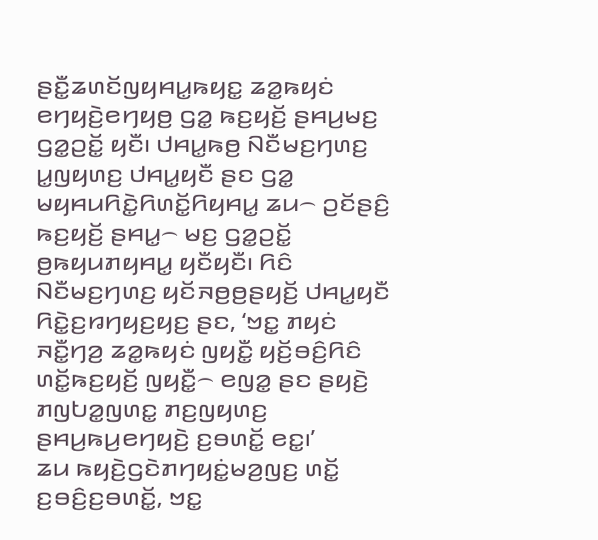ꤔꤢꤪ꤭ꤘꤛꤢꤩꤜꤟꤌꤣ꤭ꤒꤟꤢ꤭ ꤘꤤ꤭ꤒꤟꤢꤦ ꤕꤚꤟꤢꤧ꤬ꤕꤚꤟꤥ꤬ ꤞꤤ꤭ ꤒꤢ꤬ꤟꤢꤩ꤬ ꤔꤌꤣ꤬ꤗꤢ꤬ ꤞꤤ꤭ꤑꤢꤩ꤭ ꤟꤢꤪ꤯ ꤓꤌꤣ꤭ꤒꤥ꤬ ꤡꤢꤪꤗꤢ꤬ꤚꤛꤢ꤬ ꤣ꤭ꤜꤟꤛꤢ꤬ ꤓꤌꤣ꤭ꤟꤢꤪ ꤔꤢ ꤞꤤ꤭ ꤗꤟꤌꤣꤖꤢꤧ꤭ꤖꤛꤢꤩ꤭ꤖꤟꤌꤣ꤭ ꤘꤣ꤮ ꤑꤢꤩꤔꤢꤨ꤬ ꤒꤢ꤬ꤟꤢꤩ꤬ ꤔꤌꤣ꤭꤮ ꤗꤢ꤬ ꤞꤤ꤭ꤑꤢꤩ꤭ ꤥ꤬ꤒꤟꤣꤊꤟꤌꤣ꤭ ꤟꤢꤪꤟꤢꤪ꤯ ꤖꤢꤨ ꤡꤢꤪꤗꤢ꤬ꤚꤛꤢ꤬ ꤟꤢꤩꤏꤥ꤬ꤥ꤬ꤔꤟꤢꤩ꤬ ꤓꤌꤣ꤭ꤟꤢꤪ ꤖꤢꤧ꤭ꤢ꤬ꤙꤚꤟꤢ꤬ꤟꤢ꤬ ꤔꤢ, ‘ꤠꤢ꤭ ꤊꤟꤢꤦ ꤏꤢꤪ꤭ꤚꤤ꤬ ꤘꤤ꤭ꤒꤟꤢꤦ ꤜꤟꤢꤪ꤭ ꤟꤢꤩ꤬ꤋꤢꤨ꤬ꤖꤢꤨ ꤛꤢꤩ꤭ꤒꤢ꤬ꤟꤢꤩ꤬ ꤜꤟꤢꤪ꤭꤮ ꤕꤜꤤ꤭ ꤔꤢ ꤔꤟꤢꤧ꤬ ꤊꤜꤝꤤ꤭ꤜꤛꤢ꤭ ꤊꤢ꤬ꤜꤟꤛꤢ꤬ ꤔꤌꤣ꤬ꤒꤣ꤬ꤕꤚꤟꤢꤧ꤬ ꤢ꤬ꤋꤛꤢꤩ꤭ ꤕꤢ꤭꤯’
ꤘꤣ ꤒꤟꤢꤧ꤬ꤞꤢꤧꤊꤚꤟꤢꤦ꤭ꤗꤤ꤬ꤜꤢ꤬ ꤛꤢꤩ꤭ ꤢ꤬ꤋꤢꤨ꤬ꤢ꤬ꤋꤛꤢꤩ꤭, ꤠꤢ꤭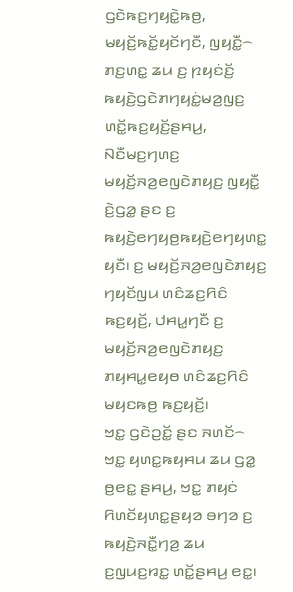ꤞꤢꤧꤒꤢ꤬ꤚꤟꤢꤧ꤭ꤒꤥ꤬, ꤗꤟꤢꤩ꤬ꤒꤢꤩ꤭ꤟꤢꤩꤚꤢꤪ, ꤜꤟꤢꤪ꤭꤮ ꤊꤢ꤬ꤛꤢ꤭ ꤘꤣ ꤢ꤬ ꤐꤟꤢꤦꤢꤩ꤬ ꤒꤟꤢꤧ꤬ꤞꤢꤧꤊꤚꤟꤢꤦ꤭ꤗꤤ꤬ꤜꤢ꤬ ꤛꤢꤩ꤭ꤒꤢ꤬ꤟꤢꤩ꤬ꤔꤌꤣ꤬, ꤡꤢꤪꤗꤢ꤬ꤚꤛꤢ꤬ ꤗꤟꤢꤩ꤬ꤏꤤ꤬ꤕꤜꤢꤧꤊꤟꤢ꤬ ꤜꤟꤢꤪ꤭ ꤢꤧ꤬ꤞꤤ꤭ ꤔꤢ ꤢ꤬ ꤒꤟꤢꤧ꤬ꤕꤚꤟꤥ꤬ꤒꤟꤢꤧ꤬ꤕꤚꤟꤛꤢ꤭ ꤟꤢꤪ꤯ ꤢ꤬ ꤗꤟꤢꤩ꤬ꤏꤤ꤬ꤕꤜꤢꤧꤊꤟꤢ꤬ ꤚꤟꤢꤩꤜꤣ ꤛꤢꤨꤘꤢ꤬ꤖꤢꤨ ꤒꤢ꤬ꤟꤢꤩ꤬, ꤓꤌꤣ꤭ꤚꤢꤪ ꤢ꤬ ꤗꤟꤢꤩ꤬ꤏꤤ꤬ꤕꤜꤢꤧꤊꤟꤢ꤬ ꤊꤟꤌꤣ꤭ꤕꤟꤥ ꤛꤢꤨꤘꤢ꤬ꤖꤢꤨ ꤗꤟꤢꤒꤥ꤬ ꤒꤢ꤬ꤟꤢꤩ꤬꤯
ꤠꤢ꤭ ꤞꤢꤧꤑꤢꤩ꤭ ꤔꤢ ꤏꤛꤢꤩ꤮ ꤠꤢ꤭ ꤟꤛꤢ꤭ꤒꤟꤌꤣ ꤘꤣ ꤞꤤ꤭ ꤥ꤬ꤕꤢ꤭ ꤔꤌꤣ꤬, ꤠꤢ꤭ ꤊꤟꤢꤦ ꤖꤛꤢꤩꤟꤛꤢ꤭ꤔꤟꤤ ꤋꤚꤤ ꤢ꤬ ꤒꤟꤢꤧ꤬ꤏꤢꤪ꤭ꤚꤤ꤬ ꤘꤣ ꤢ꤬ꤜꤣꤢ꤬ꤙꤢ꤭ ꤛꤢꤩ꤭ꤔꤌꤣ꤬ ꤕꤢ꤭꤯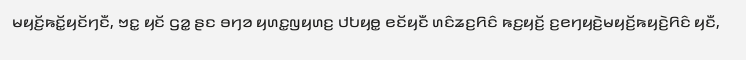ꤗꤟꤢꤩ꤬ꤒꤢꤩ꤭ꤟꤢꤩꤚꤢꤪ, ꤠꤢ꤭ ꤟꤢꤩ ꤞꤤ꤭ ꤔꤢ ꤋꤚꤤ ꤟꤛꤢ꤭ꤜꤟꤛꤢ꤬ ꤓꤝꤟꤥ꤭ ꤕꤢꤩꤟꤢꤪ ꤛꤢꤨꤘꤢ꤬ꤖꤢꤨ ꤒꤢ꤬ꤟꤢꤩ꤬ ꤢ꤬ꤕꤚꤟꤢꤧ꤬ꤗꤟꤢꤩ꤬ꤒꤟꤢꤧ꤬ꤖꤢꤨ ꤟꤢꤪ,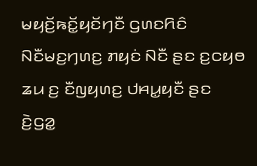ꤗꤟꤢꤩ꤬ꤒꤢꤩ꤭ꤟꤢꤩꤚꤢꤪ ꤞꤛꤢꤖꤢꤨ ꤡꤢꤪꤗꤢ꤬ꤚꤛꤢ꤬ ꤊꤟꤢꤦ ꤡꤢꤪ ꤔꤢ ꤢ꤬ꤍꤟꤥ ꤘꤣ ꤢ꤬ ꤢꤪꤜꤟꤛꤢ꤬ ꤓꤌꤣ꤭ꤟꤢꤪ ꤔꤢ ꤢꤧ꤬ꤞꤤ꤭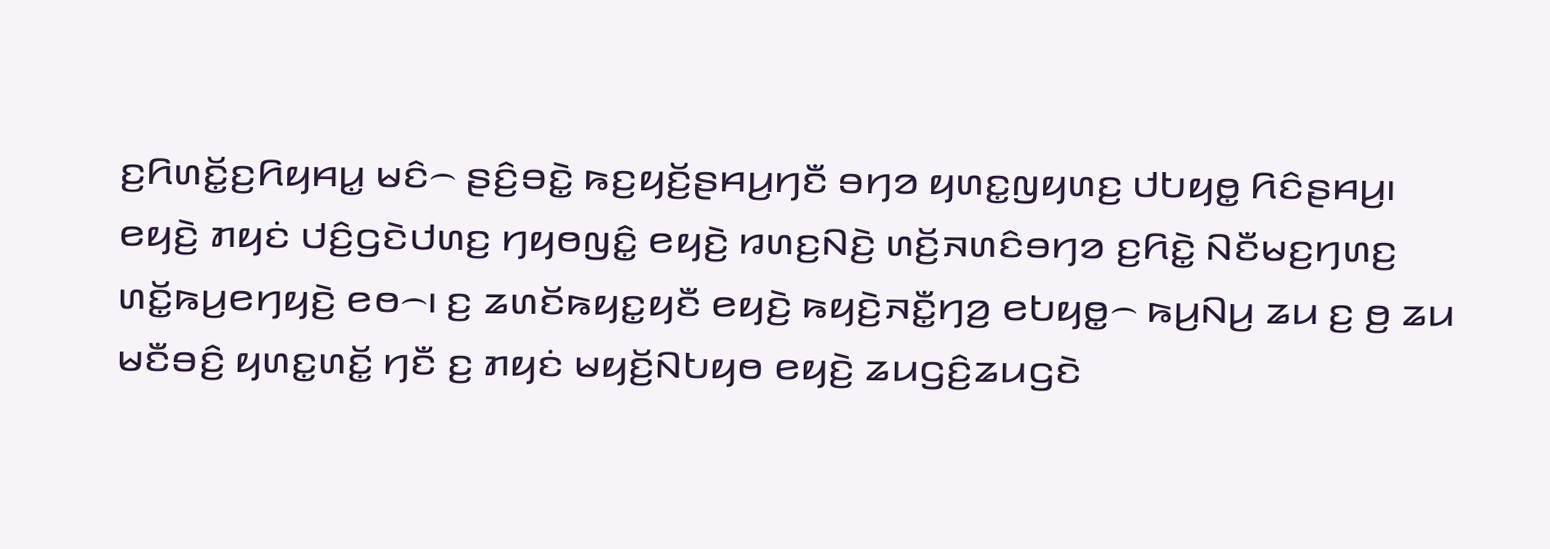ꤢ꤬ꤖꤛꤢꤩ꤭ꤢ꤬ꤖꤟꤌꤣ꤭ ꤗꤢꤨ꤮ ꤔꤢꤨ꤬ꤋꤢꤧ꤭ ꤒꤢ꤬ꤟꤢꤩ꤬ꤔꤌꤣ꤬ꤚꤢꤪ ꤋꤚꤤ ꤟꤛꤢ꤭ꤜꤟꤛꤢ꤬ ꤓꤝꤟꤥ꤭ ꤖꤢꤨꤔꤌꤣ꤬꤯
ꤕꤟꤢꤧ꤬ ꤊꤟꤢꤦ ꤓꤢꤨ꤬ꤞꤢꤧꤓꤛꤢ꤬ ꤚꤟꤥꤜꤢꤨ꤭ ꤕꤟꤢꤧ꤬ ꤙꤛꤢ꤬ꤡꤢꤧ꤬ ꤛꤢꤩ꤬ꤏꤛꤢꤨꤋꤚꤤ ꤢ꤬ꤖꤢꤧ꤭ ꤡꤢꤪꤗꤢ꤬ꤚꤛꤢ꤬ ꤛꤢꤩ꤭ꤒꤣ꤬ꤕꤚꤟꤢꤧ꤬ ꤕꤥ꤮꤯ ꤢ꤬ ꤘꤛꤢꤩꤒꤟꤢ꤭ꤟꤢꤪ ꤕꤟꤢꤧ꤬ ꤒꤟꤢꤧ꤬ꤏꤢꤪ꤭ꤚꤤ꤬ ꤕꤝꤟꤥ꤭꤮ ꤒꤣ꤬ꤡꤣ꤬ ꤘꤣ ꤢ꤬ ꤥ꤬ ꤘꤣ ꤗꤢꤪꤋꤢꤨ꤬ ꤟꤛꤢ꤭ꤛꤢꤩ꤭ ꤚꤢꤪ ꤢ꤬ ꤊꤟꤢꤦ ꤗꤟꤢꤩ꤬ꤡꤝꤟꤥ ꤕꤟꤢꤧ꤬ ꤘꤣꤞꤢꤨ꤬ꤘꤣꤞꤢꤧ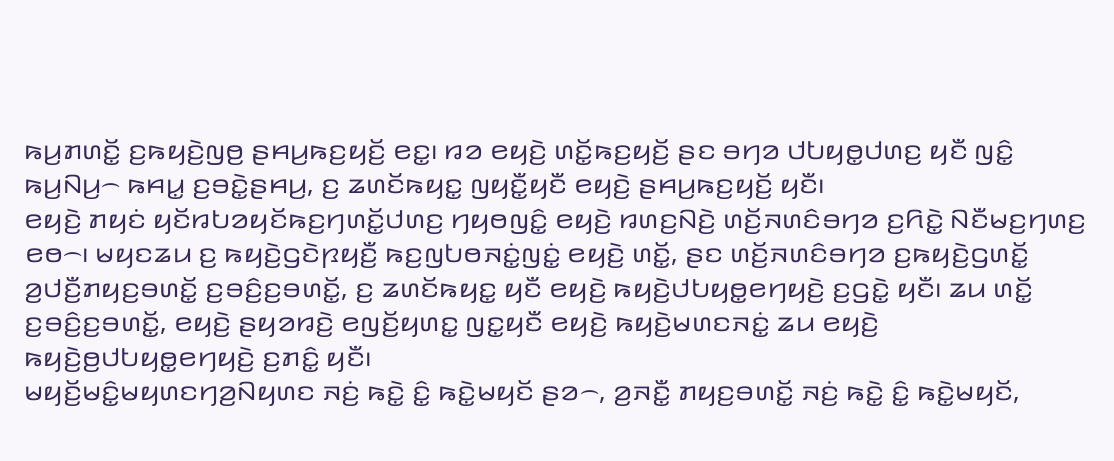ꤒꤣ꤬ꤊꤛꤢꤩ꤭ ꤢ꤬ꤒꤟꤢꤧ꤬ꤜꤥ꤬ ꤔꤌꤣ꤬ꤒꤢ꤬ꤟꤢꤩ꤬ ꤕꤢ꤭꤯ ꤙꤤ ꤕꤟꤢꤧ꤬ ꤛꤢꤩ꤭ꤒꤢ꤬ꤟꤢꤩ꤬ ꤔꤢ ꤋꤚꤤ ꤓꤝꤟꤥ꤭ꤓꤛꤢ꤬ ꤟꤢꤪ ꤜꤢꤨ꤭ ꤒꤣ꤬ꤡꤣ꤬꤮ ꤒꤌꤣ꤭ ꤢ꤬ꤋꤢꤧ꤭ꤔꤌꤣ꤬, ꤢ꤬ ꤘꤛꤢꤩꤒꤟꤢ꤭ ꤜꤟꤢꤪ꤭ꤟꤢꤪ ꤕꤟꤢꤧ꤬ ꤔꤌꤣ꤬ꤒꤢ꤬ꤟꤢꤩ꤬ ꤟꤢꤪ꤯
ꤕꤟꤢꤧ꤬ ꤊꤟꤢꤦ ꤟꤢꤩꤙꤝꤤꤟꤢꤩꤒꤢ꤬ꤚꤛꤢꤩ꤭ꤓꤛꤢ꤬ ꤚꤟꤥꤜꤢꤨ꤭ ꤕꤟꤢꤧ꤬ ꤙꤛꤢ꤬ꤡꤢꤧ꤬ ꤛꤢꤩ꤬ꤏꤛꤢꤨꤋꤚꤤ ꤢ꤬ꤖꤢꤧ꤭ ꤡꤢꤪꤗꤢ꤬ꤚꤛꤢ꤬ ꤕꤥ꤮꤯ ꤗꤟꤢꤘꤣ ꤢ꤬ ꤒꤟꤢꤧ꤬ꤞꤢꤧꤐꤟꤢꤪ꤬ ꤒꤢ꤬ꤜꤝꤥꤏꤢꤦ꤭ꤜꤢꤦ꤭ ꤕꤟꤢꤧ꤬ ꤛꤢꤩ꤭, ꤔꤢ ꤛꤢꤩ꤬ꤏꤛꤢꤨꤋꤚꤤ ꤢ꤬ꤒꤟꤢꤧ꤬ꤞꤛꤢꤩ꤭ ꤤ꤬ꤓꤢꤪ꤬ꤊꤟꤢ꤬ꤋꤛꤢꤩ꤭ ꤢ꤬ꤋꤢꤨ꤬ꤢ꤬ꤋꤛꤢꤩ꤭, ꤢ꤬ ꤘꤛꤢꤩꤒꤟꤢ꤭ ꤟꤢꤪ ꤕꤟꤢꤧ꤬ ꤒꤟꤢꤧ꤬ꤓꤝꤟꤥ꤭ꤕꤚꤟꤢꤧ꤬ ꤢ꤬ꤞꤢꤧ꤭ ꤟꤢꤪ꤯ ꤘꤣ ꤛꤢꤩ꤭ ꤢ꤬ꤋꤢꤨ꤬ꤢ꤬ꤋꤛꤢꤩ꤭, ꤕꤟꤢꤧ꤬ ꤔꤟꤤꤙꤢꤧ꤬ ꤕꤜꤢꤩ꤬ꤟꤛꤢ꤭ ꤜꤢ꤭ꤟꤢꤪ ꤕꤟꤢꤧ꤬ ꤒꤟꤢꤧ꤬ꤗꤛꤢꤏꤢꤦ꤭ ꤘꤣ ꤕꤟꤢꤧ꤬ ꤒꤟꤢꤧ꤬ꤥ꤬ꤓꤝꤟꤥ꤭ꤕꤚꤟꤢꤧ꤬ ꤢ꤬ꤊꤢꤨ꤭ ꤟꤢꤪ꤯
ꤗꤟꤢꤩ꤬ꤗꤢꤨ꤭ꤗꤟꤛꤢꤚꤤ꤬ꤡꤟꤛꤢ ꤏꤢꤦ꤬ ꤒꤢꤧ꤭ ꤢꤨ꤭ ꤒꤢꤧ꤭ꤗꤟꤢꤩ ꤔꤤ꤮, ꤤ꤬ꤏꤢꤪ꤭ ꤊꤟꤢ꤬ꤋꤛꤢꤩ꤭ ꤏꤢꤦ꤬ ꤒꤢꤧ꤭ ꤢꤨ꤭ ꤒꤢꤧ꤭ꤗꤟꤢꤩ,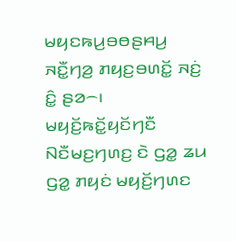ꤗꤟꤢꤒꤣ꤬ꤋꤥꤔꤌꤣ꤬ ꤏꤢꤪ꤭ꤚꤤ꤬ ꤊꤟꤢ꤬ꤋꤛꤢꤩ꤭ ꤏꤢꤦ꤬ ꤢꤨ꤭ ꤔꤤ꤮꤯ ꤗꤟꤢꤩ꤬ꤒꤢꤩ꤭ꤟꤢꤩꤚꤢꤪ ꤡꤢꤪꤗꤢ꤬ꤚꤛꤢ꤬ ꤢꤧ ꤞꤤ꤭ ꤘꤣ ꤞꤤ꤭ ꤊꤟꤢꤦ ꤗꤟꤢꤩ꤬ꤚꤛꤢ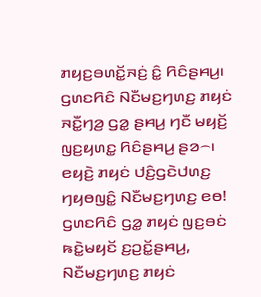ꤊꤟꤢ꤬ꤋꤛꤢꤩ꤭ꤏꤢꤦ꤬ ꤢꤨ꤭ ꤖꤢꤨꤔꤌꤣ꤬꤯ ꤞꤛꤢꤖꤢꤨ ꤡꤢꤪꤗꤢ꤬ꤚꤛꤢ꤬ ꤊꤟꤢꤦ ꤏꤢꤪ꤭ꤚꤤ꤬ ꤞꤤ꤭ ꤔꤌꤣ꤬ ꤚꤢꤪ ꤗꤟꤢꤩ꤬ ꤜꤢ꤬ꤟꤛꤢ꤭ ꤖꤢꤨꤔꤌꤣ꤬ ꤔꤤ꤮꤯
ꤕꤟꤢꤧ꤬ ꤊꤟꤢꤦ ꤓꤢꤨ꤬ꤞꤢꤧꤓꤛꤢ꤬ ꤚꤟꤥꤜꤢꤨ꤭ ꤡꤢꤪꤗꤢ꤬ꤚꤛꤢ꤬ ꤕꤥ! ꤞꤛꤢꤖꤢꤨ ꤞꤤ꤭ ꤊꤟꤢꤦ ꤜꤢ꤬ꤋꤢꤦ ꤒꤢꤧ꤭ꤗꤟꤢꤩ ꤢ꤬ꤑꤢꤩ꤭ꤔꤌꤣ꤬, ꤡꤢꤪꤗꤢ꤬ꤚꤛꤢ꤬ ꤊꤟꤢꤦ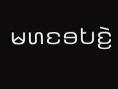ꤗꤛꤢꤋꤝꤢꤧ꤬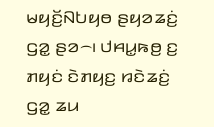ꤗꤟꤢꤩ꤬ꤡꤝꤟꤥ ꤔꤟꤤꤘꤢꤦ꤬ ꤞꤤ꤭ ꤔꤤ꤮꤯ ꤓꤌꤣ꤭ꤒꤥ꤬ ꤢ꤬ ꤊꤟꤢꤦ ꤢꤧꤊꤟꤢ꤬ ꤙꤢꤧꤘꤢꤦ꤬ ꤞꤤ꤭ ꤘꤣ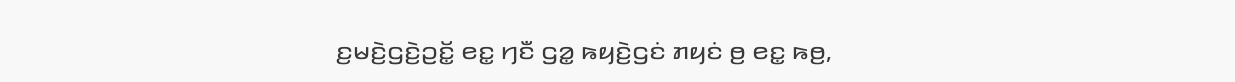ꤢ꤬ꤗꤢꤧ꤬ꤞꤢꤧ꤬ꤑꤢꤩ꤭ ꤕꤢ꤭ ꤚꤢꤪ ꤞꤤ꤭ ꤒꤟꤢꤧ꤬ꤞꤢꤦ ꤊꤟꤢꤦ ꤥ꤬ ꤕꤢ꤭ ꤒꤥ꤬,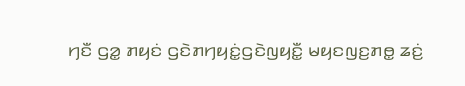ꤚꤢꤪ ꤞꤤ꤭ ꤊꤟꤢꤦ ꤞꤢꤧꤊꤚꤟꤢꤦ꤭ꤞꤢꤧꤜꤟꤢꤪ꤭ ꤗꤟꤢꤜꤢ꤬ꤊꤥ꤭ ꤘꤢꤦ꤬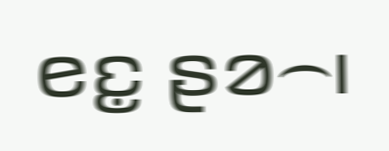ꤕꤢ꤭ ꤔꤤ꤮꤯